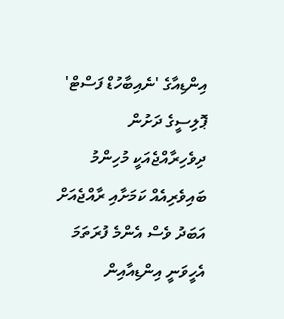އިންޑިއާގެ 'ނެއިބާހުޑް ފަސްޓް' ޕޮލިސީގެ ދަށުން ދިވެހިރާއްޖެއަކީ މުހިންމު ބައިވެރިއެއް ކަމަށާއި ރާއްޖެއަށް އަބަދު ވެސް އެންމެ ފުރަތަމަ އެހީވަނީ އިންޑިއާއިން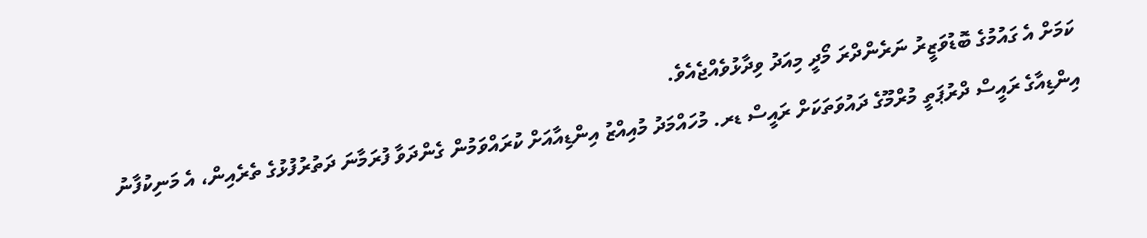ކަމަށް އެ ގައުމުގެ ބޮޑުވަޒީރު ނަރެންދްރަ މޯދީ މިއަދު ވިދާޅުވެއްޖެއެވެ.
އިންޑިއާގެ ރައީސް ދްރުޕަތީ މުރްމޫގެ ދައުވަތަކަށް ރައީސް ޑރ. މުހައްމަދު މުއިއްޒު އިންޑިއާއަށް ކުރައްވަމުން ގެންދަވާ ފުރަމާނަ ދަތުރުފުޅުގެ ތެރެއިން، އެ މަނިކުފާނު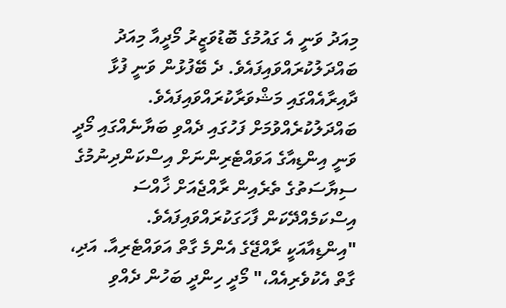މިއަދު ވަނީ އެ ގައުމުގެ ބޮޑުވަޒީރު މޯދީއާ މިއަދު ބައްދަލުކުރައްވައިފައެވެ. ދެ ބޭފުޅުން ވަނީ ފުޅާ ދާއިރާއެއްގައި މަޝްވަރާކުރައްވައިފައެވެ.
ބައްދަލުކުރެއްވުމަށް ފަހުގައި ދެއްވި ބަޔާނެއްގައި މޯދީ ވަނީ އިންޑިއާގެ އަވައްޓެރިންނަށް އިސްކަންދިނުމުގެ ސިޔާސަތުގެ ތެރެއިން ރާއްޖެއަށް ޚާއްސަ އިސްކަމެއްދޭކަން ފާހަގަކުރައްވައިފައެވެ.
"އިންޑިއާއަކީ ރާއްޖޭގެ އެންމެ ގާތް އަވައްޓެރިއާ. އަދި، ގާތް އެކުވެރިއެއް،" މޯދީ ހިންދީ ބަހުން ދެއްވި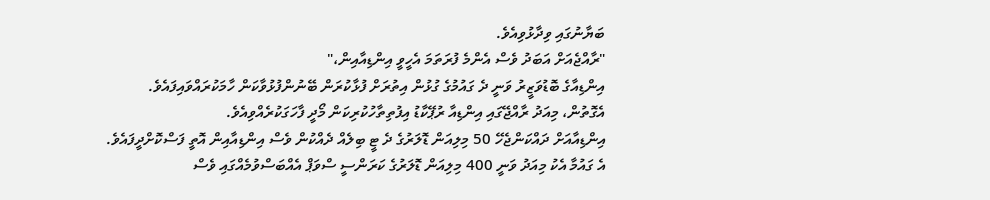ބަޔާނުގައި ވިދާޅުވިއެވެ.
"ރާއްޖެއަށް އަބަދު ވެސް އެންމެ ފުރަތަމަ އެހީވީ އިންޑިއާއިން،"
އިންޑިއާގެ ބޮޑުވަޒީރު ވަނީ ދެ ގައުމުގެ ގުޅުން އިތުރަށް ފުޅާކުރަން ބޭނުންފުޅުވާކަން ހާމަކުރައްވައިފައެވެ. އެގޮތުން، މިއަދު ރާއްޖޭގައި އިންޑިއާ ރުޕޭކާޑު އިފުތިތާހުކުރިކަން މޯދީ ފާހަގަކުރެއްވިއެވެ.
އިންޑިއާއަށް ދައްކަންޖެހޭ 50 މިލިއަން ޑޮލަރުގެ ދެ ޓީ ބިލެއް ދެއްކުން ވެސް އިންޑިއާއިން އޮތީ ފަސްކޮށްދީފައެވެ. އެ ގައުމާ އެކު މިއަދު ވަނީ 400 މިލިއަން ޑޮލަރުގެ ކަރަންސީ ސްވަޕް އެއްބަސްވުމެއްގައި ވެސް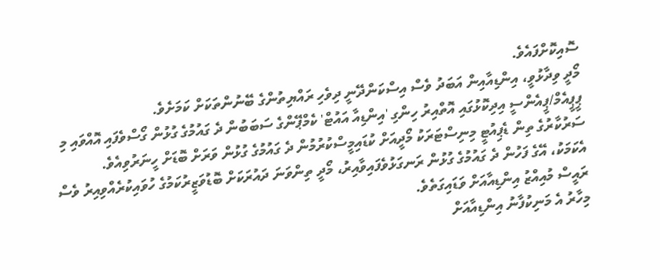ސޮއިކޮށްފައެވެ.
މޯދީ ވިދާޅުވީ، އިންޑިއާއިން އަބަދު ވެސް އިސްކަންދޭނީ ދިވެހި ރައްޔިތުންގެ ބޭނުންތަކަށް ކަމަށެވެ.
ޕީޕީއެމް/ޕީއެންސީ އިދިކޮޅުގައި އޮތްއިރު ހިންގި 'އިންޑިއާ އައުޓް' ކެމްޕޭންގެ ސަބަބުން ދެ ގައުމުގެ ގުޅުން ގޯސްވެފައި އޮއްވައި މި ސަރުކާރުގެ ތިން ޑެޕިއުޓީ މިނިސްޓަރަކު މޯދީއަށް ކުޑައިމީސްކުރުމުން ދެ ގައުމުގެ ގުޅުން ވަރަށް ބޮޑަށް ހީނަރުވިއެވެ.
އެކަމަކު، އޭގެ ފަހުން ދެ ގައުމުގެ ގުޅުން ރަނގަޅުވެފައިވާއިރު، މޯދީ ތިންވަނަ ދައުރަކަށް ބޮޑުވަޒީރުކަމުގެ ހުވައިކުރެއްވިއިރު ވެސް ރައީސް މުއިއްޒު އިންޑިއާއަށް ވަޑައިގަތެވެ.
މިހާރު އެ މަނިކުފާނު އިންޑިއާއަށް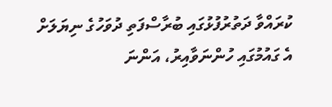ކުރައްވާ ދަތުރުފުޅުގައި ބުރާސްފަތި ދުވަހުގެ ނިޔަލަށް އެ ގައުމުގައި ހުންނަވާއިރު، އަންނަ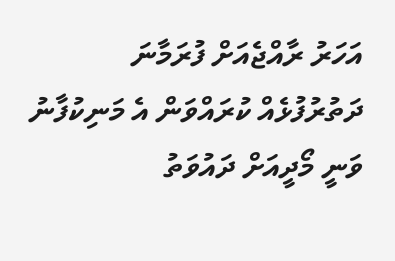އަހަރު ރާއްޖެއަށް ފުރަމާނަ ދަތުރުފުޅެއް ކުރައްވަން އެ މަނިކުފާނު ވަނީ މޯދީއަށް ދައުވަތު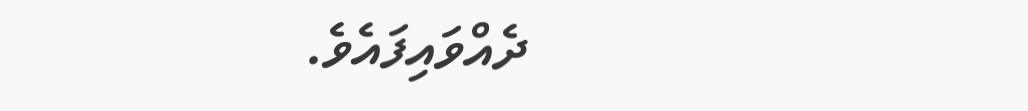ދެއްވައިފައެވެ.